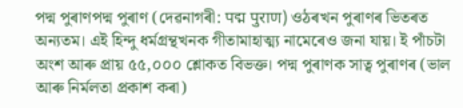পদ্ম পুৰাণপদ্ম পুৰাণ (দেৱনাগৰী: पद्म पुराण) ওঠৰখন পুৰাণৰ ভিতৰত অন্যতম। এই হিন্দু ধৰ্মগ্ৰন্থখনক গীতামাহাত্ম্য নামেৰেও জনা যায়। ই পাঁচটা অংশ আৰু প্ৰায় ৫৫,০০০ শ্লোকত বিভক্ত। পদ্ম পুৰাণক সাত্ব পুৰাণৰ (ভাল আৰু নিৰ্মলতা প্ৰকাশ কৰা)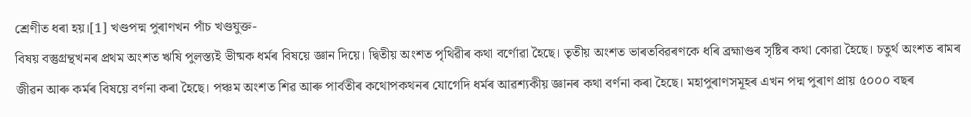শ্ৰেণীত ধৰা হয়।[1] খণ্ডপদ্ম পুৰাণখন পাঁচ খণ্ডযুক্ত-
বিষয় বস্তুগ্ৰন্থখনৰ প্ৰথম অংশত ঋষি পুলস্ত্যই ভীষ্মক ধৰ্মৰ বিষয়ে জ্ঞান দিয়ে। দ্বিতীয় অংশত পৃথিৱীৰ কথা বৰ্ণোৱা হৈছে। তৃতীয় অংশত ভাৰতবিৱৰণকে ধৰি ব্ৰহ্মাণ্ডৰ সৃষ্টিৰ কথা কোৱা হৈছে। চতুৰ্থ অংশত ৰামৰ জীৱন আৰু কৰ্মৰ বিষয়ে বৰ্ণনা কৰা হৈছে। পঞ্চম অংশত শিৱ আৰু পাৰ্বতীৰ কথোপকথনৰ যোগেদি ধৰ্মৰ আৱশ্যকীয় জ্ঞানৰ কথা বৰ্ণনা কৰা হৈছে। মহাপুৰাণসমূহৰ এখন পদ্ম পুৰাণ প্ৰায় ৫০০০ বছৰ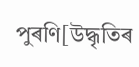পুৰণি[উদ্ধৃতিৰ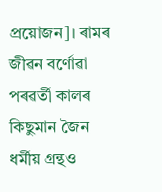প্ৰয়োজন]। ৰামৰ জীৱন বৰ্ণোৱা পৰৱৰ্তী কালৰ কিছুমান জৈন ধৰ্মীয় গ্ৰন্থও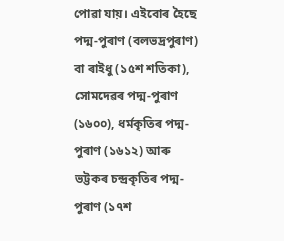পোৱা যায়। এইবোৰ হৈছে পদ্ম-পুৰাণ (বলভদ্ৰপুৰাণ) বা ৰাইধু (১৫শ শতিকা), সোমদেৱৰ পদ্ম-পুৰাণ (১৬০০), ধৰ্মকৃতিৰ পদ্ম-পুৰাণ (১৬১২) আৰু ভট্টকৰ চন্দ্ৰকৃতিৰ পদ্ম-পুৰাণ (১৭শ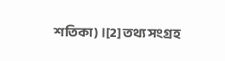শতিকা)।[2] তথ্য সংগ্ৰহ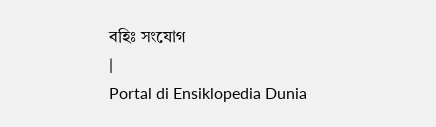বহিঃ সংযোগ
|
Portal di Ensiklopedia Dunia